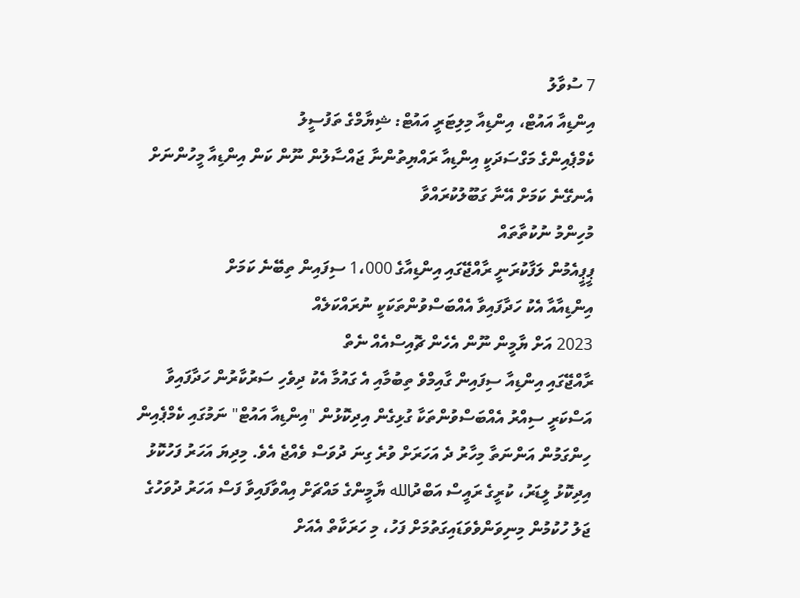7 ސުވާލު
އިންޑިއާ އައުޓް، އިންޑިއާ މިލިޓަރީ އައުޓް: ޝިޔާމްގެ ތަފުސީލު
ކެމްޕެއިންގެ މަގްސަދަކީ އިންޑިއާ ރައްޔިތުންނާ ޖައްސާލުން ނޫން ކަން އިންޑިއާ މީހުންނަށް އެނގޭނެ ކަމަށް އޭނާ ގަބޫލުކުރައްވާ
މުހިންމު ނުކުތާތައް
ޕީޕީއެމުން ލަފާކުރަނީ ރާއްޖޭގައި އިންޑިއާގެ 1،000 ސިފައިން ތިބޭނެ ކަމަށް
އިންޑިއާއާ އެކު ހަދާފައިވާ އެއްބަސްވުންތަކަކީ ނުރައްކަލެއް
2023 އަށް ޔާމީން ނޫން އެހެން ޗޮއިސްއެއް ނެތް
ރާއްޖޭގައި އިންޑިއާ ސިފައިން ގާއިމްވެ ތިބުމާއި އެ ގައުމާ އެކު ދިވެހި ސަރުކާރުން ހަދާފައިވާ އަސްކަރީ ސިއްރު އެއްބަސްވުންތަކާ ގުޅިގެން އިދިކޮޅުން "އިންޑިއާ އައުޓް" ނަމުގައި ކެމްޕެއިން ހިންގަމުން އަންނަތާ މިހާރު ދެ އަހަރަށް ވުރެ ގިނަ ދުވަސް ވެއްޖެ އެވެ. މިދިޔަ އަހަރު ފަހުކޮޅު އިދިކޮޅު ލީޑަރު، ކުރީގެ ރައީސް އަބްދުالله ޔާމީންގެ މައްޗަށް އިއްވާފައިވާ ފަސް އަހަރު ދުވަހުގެ ޖަލު ހުކުމުން މިނިވަންވެވަޑައިގަތުމަށް ފަހު، މި ހަރަކާތް އެއަށް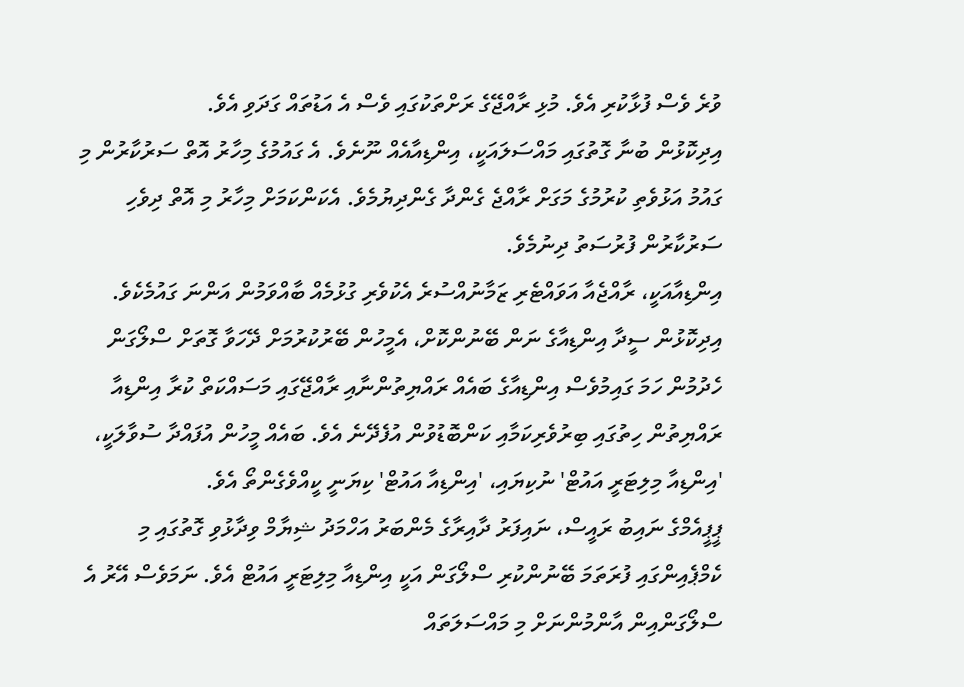ވުރެ ވެސް ފުޅާކުރި އެވެ. މުޅި ރާއްޖޭގެ ރަށްތަކުގައި ވެސް އެ އަޑުތައް ގަދަވި އެވެ.
އިދިކޮޅުން ބުނާ ގޮތުގައި މައްސަލައަކީ، އިންޑިއާއެއް ނޫނެވެ. އެ ގައުމުގެ މިހާރު އޮތް ސަރުކާރުން މި ގައުމު އަޅުވެތި ކުރުމުގެ މަގަށް ރާއްޖެ ގެންދާ ގެންދިޔުމެވެ. އެކަންކަމަށް މިހާރު މި އޮތް ދިވެހި ސަރުކާރުން ފުރުސަތު ދިނުމެވެ.
އިންޑިއާއަކީ، ރާއްޖެއާ އަވައްޓެރި ޒަމާނުއްސުރެ އެކުވެރި ގުޅުމެއް ބާއްވަމުން އަންނަ ގައުމެކެވެ. އިދިކޮޅުން ސީދާ އިންޑިއާގެ ނަން ބޭނުންކޮށް، އެމީހުން ބޭރުކުރުމަށް ދޭހަވާ ގޮތަށް ސްލޯގަން ހެދުމުން ހަމަ ގައިމުވެސް އިންޑިއާގެ ބައެއް ރައްޔިތުންނާއި ރާއްޖޭގައި މަސައްކަތް ކުރާ އިންޑިއާ ރައްޔިތުން ހިތުގައި ބިރުވެރިކަމާއި ކަންބޮޑުވުން އުފެދޭނެ އެވެ. ބައެއް މީހުން އުފައްދާ ސުވާލަކީ، 'އިންޑިއާ މިލިޓަރީ އައުޓް' ނުކިޔައި، 'އިންޑިއާ އައުޓް' ކިޔަނީ ކީއްވެގެންތޯ އެވެ.
ޕީޕީއެމްގެ ނައިބު ރައީސް، ނައިފަރު ދާއިރާގެ މެންބަރު އަހްމަދު ޝިޔާމް ވިދާޅުވި ގޮތުގައި މި ކެމްޕެއިންގައި ފުރަތަމަ ބޭނުންކުރި ސްލޯގަން އަކީ އިންޑިއާ މިލިޓަރީ އައުޓް އެވެ. ނަމަވެސް އޭރު އެ ސްލޯގަންއިން އާންމުންނަށް މި މައްސަލަތައް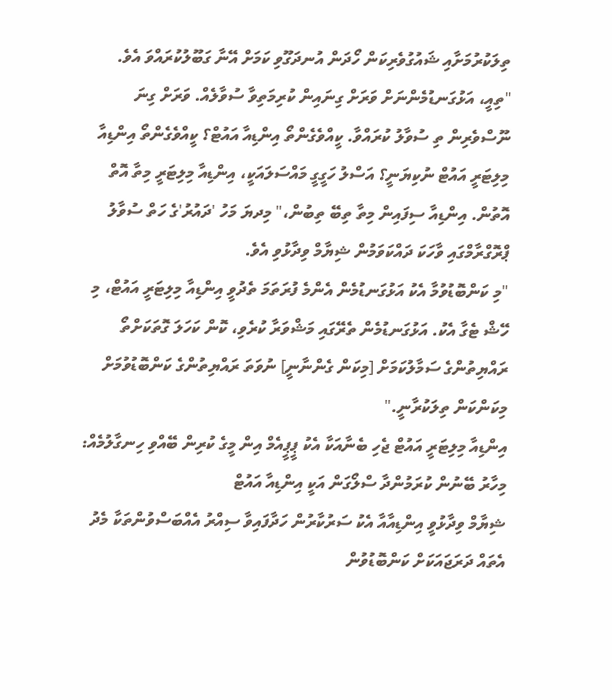ތިލަކުރުމަށާއި ޝައުގުވެރިކަން ހޯދަން އުނދަގޫވި ކަމަށް އޭނާ ގަބޫލުކުރައްވަ އެވެ.
"ތިއީ، އަޅުގަނޑުމެންނަށް ވަރަށް ގިނައިން ކުރިމަތިވާ ސުވާލެއް. ވަރަށް ގިނަ ނޫސްވެރިން ތި ސުވާލު ކުރައްވާ. ކީއްވެގެންތޯ އިންޑިއާ އައުޓް؟ ކީއްވެގެންތޯ އިންޑިއާ މިލިޓަރީ އައުޓް ނުކިޔަނީ؟ އަސްލު ހަގީގީ މައްސަލައަކީ، އިންޑިއާ މިލިޓަރީ މިތާ އޮތް އޮތުން. އިންޑިއާ ސިފައިން މިތާ ތިބޭ ތިބުން،" މިދޔަ މަހު 'ދައުރު'ގެ ހަތް ސުވާލު ޕްރޮގްރާމްގައި ވާހަކަ ދައްކަވަމުން ޝިޔާމް ވިދާޅުވި އެވެ.
"މި ކަންބޮޑުވުމާ އެކު އަޅުގަނޑުމެން އެންމެ ފުރަތަމަ ތެދުވީ އިންޑިއާ މިލިޓަރީ އައުޓް، މި ހޭޝް ޓެގާ އެކު. އަޅުގަނޑުމެން ތެރޭގައި މަޝްވަރާ ކުރެވި، ކޮން ކަހަލަ ގޮތަކަށްތޯ ރައްޔިތުންގެ ސަމާލުކަމަށް [މިކަން ގެންނާނީ] ނުވަތަ ރައްޔިތުންގެ ކަންބޮޑުވުމަށް މިކަންކަން ތިލަކުރާނީ."
އިންޑިއާ މިލިޓަރީ އައުޓް ޖެހި ބެނާއަކާ އެކު ޕީޕީއެމް އިން މީގެ ކުރިން ބޭއްވި ހިނގާލުމެއް: މިހާރު ބޭނުން ކުރަމުންދާ ސްލޯގަން އަކީ އިންޑިއާ އައުޓް
ޝިޔާމް ވިދާޅުވީ އިންޑިއާއާ އެކު ސަރުކާރުން ހަދާފައިވާ ސިއްރު އެއްބަސްވުންތަކާ މެދު އެތައް ދަރަޖައަކަށް ކަންބޮޑުވުން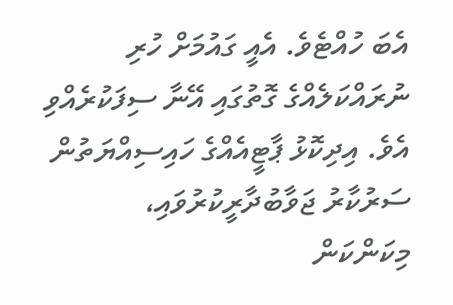އެބަ ހުއްޓެވެ. އެއީ ގައުމަށް ހުރި ނުރައްކަލެއްގެ ގޮތުގައި އޭނާ ސިފަކުރެއްވި އެވެ. އިދިކޮޅު ޕާޓީއެއްގެ ހައިސިއްޔަތުން ސަރުކާރު ޖަވާބުދާރީކުރުވައި، މިކަންކަން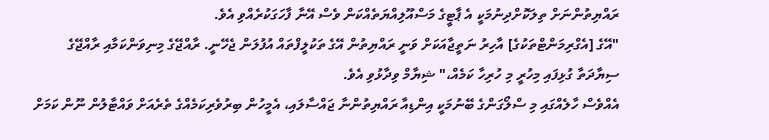ރައްޔިތުންނަށް ތިލަކޮށްދިނުމަކީ އެ ޕާޓީގެ މަސްއޫލިއްޔަތެއްކަން ވެސް އޭނާ ފާހަގަކުރެއްވި އެވެ.
"އޭގެ [އެގްރިމަންޓްތަކުގެ] އާހިރު ނަތީޖާއަކަށް ވަނީ ރައްޔިތުން އޭގެ ތަކުލީފްތައް އުފުލަން ޖެހޭނީ. ރާއްޖޭގެ މިނިވަންކަމާއި ރާއްޖޭގެ ސިޔާދަތާ ގުޅިފައި މިހުރީ މި ހުރިހާ ކަމެއް،" ޝިޔާމް ވިދާޅުވި އެވެ.
އެއްވެސް ހާލެއްގައި މި ސްލޯގަންގެ ބޭނުމަކީ އިންޑިއާ ރައްޔިތުންނާ ޖައްސާލައި، އެމީހުން ބިރުވެރިކަމެއްގެ ތެރެއަށް ވައްޓާލުން ނޫން ކަމަށް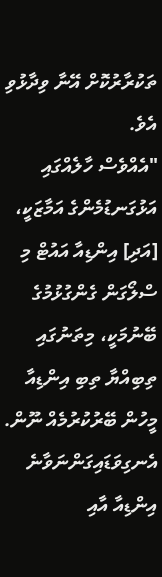ތަކުރާރުކޮށް އޭނާ ވިދާޅުވި އެވެ.
"އެއްވެސް ހާލެއްގައި އަޅުގަނޑުމެންގެ އަމާޒަކީ، [އަދި] އިންޑިއާ އައުޓް މި ސްލޯގަން ގެންގުޅުމުގެ ބޭނުމަކީ، މިތަނުގައި ތިބިއްޔާ ތިބި އިންޑިއާ މީހުން ބޭރުކުރުމެއް ނޫން. އެނގިވަޑައިގަންނަވާނެ އިންޑިއާ އާއި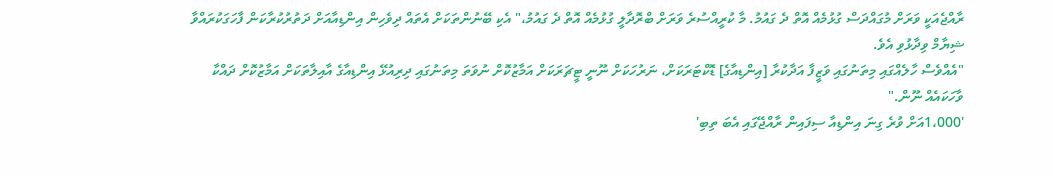ރާއްޖެއަކީ ވަރަށް މުގައްދަސް ގުޅުމެއް އޮތް ދެ ގައުމު. މާ ކުރީއްސުރެ ވަރަށް ބްރޮދާލީ ގުޅުމެއް އޮތް ދެ ގައުމު،" އެކި ބޭނުންތަކަށް އެތައް ދިވެހިން އިންޑިއާއަށް ދަތުރުކުރާކަން ފާހަގަކުރައްވާ ޝިޔާމް ވިދާޅުވި އެވެ.
"އެއްވެސް ހާލެއްގައި މިތަނުގައި ވަޒީފާ އަދާކުރާ [އިންޑިއާގެ] ޑޮކްޓަރަކަށް، ނަރުހަކަށް ނޫނީ ޓީޗަރަކަށް އަމާޒުކޮށް ނުވަތަ މިތަނުގައި ދިރިއުޅޭ އިންޑިއާގެ އާއިލާތަކަށް އަމާޒުކޮށް ދައްކާ ވާހަކައެއް ނޫން."
'1،000އަށް ވުރެ ގިނަ އިންޑިއާ ސިފައިން ރާއްޖޭގައި އެބަ ތިބި'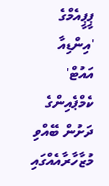ޕީޕީއެމްގެ 'އިންޑިއާ އައުޓް' ކެމްޕެއިންގެ ދަށުން ބޭއްވި މުޒާހާރާއެއްގައި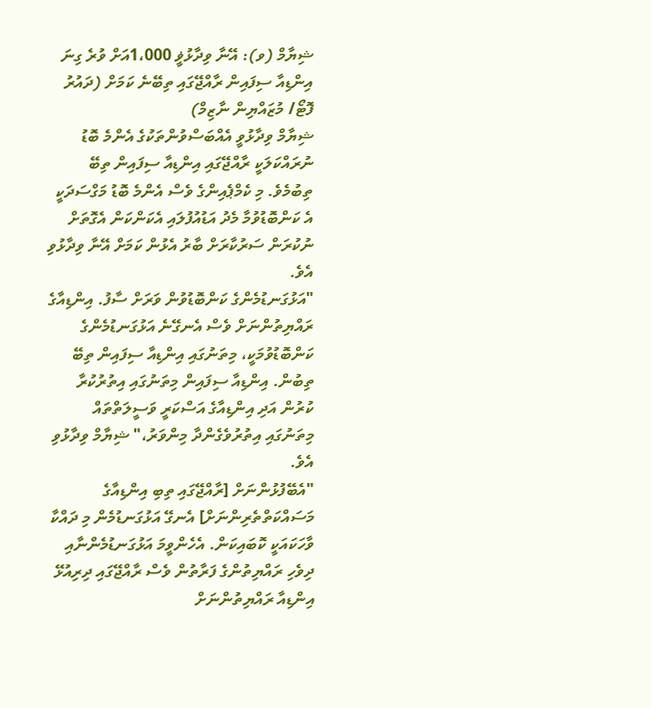ޝިޔާމް (ވ): އޭނާ ވިދާޅުޥީ 1،000އަށް ވުރެ ގިނަ އިންޑިއާ ސިފައިން ރާއްޖޭގައި ތިބޭނެ ކަމަށް (ދައުރު ފޮޓޯ/ މުޒައްޔިން ނާޒިމް)
ޝިޔާމް ވިދާޅުވީ އެއްބަސްވުންތަކުގެ އެންމެ ބޮޑު ނުރައްކަލަކީ ރާއްޖޭގައި އިންޑިއާ ސިފައިން ތިބޭ ތިބުމެވެ. މި ކެމްޕެއިންގެ ވެސް އެންމެ ބޮޑު މަގްސަދަކީ އެ ކަންބޮޑުވުމާ މެދު އަޑުއުފުލައި އެކަންކަން އެގޮތަށް ނުކުރަން ސަރުކާރަށް ބާރު އެޅުން ކަމަށް އޭނާ ވިދާޅުވި އެވެ.
"އަޅުގަނޑުމެންގެ ކަންބޮޑުވުން ވަރަށް ސާފު. އިންޑިއާގެ ރައްޔިތުންނަށް ވެސް އެނގޭނެ އަޅުގަނޑުމެންގެ ކަންބޮޑުވުމަކީ، މިތަނުގައި އިންޑިއާ ސިފައިން ތިބޭ ތިބުން. އިންޑިއާ ސިފައިން މިތަނުގައި އިތުރުކުރާ ކުރުން އަދި އިންޑިއާގެ އަސްކަރީ ވަސީލަތްތައް މިތަނުގައި އިތުރުވެގެންދާ މިންވަރު،" ޝިޔާމް ވިދާޅުވި އެވެ.
"އެބޭފުޅުންނަށް [ރާއްޖޭގައި ތިބި އިންޑިއާގެ މަސައްކަތްތެރިންނަށް] އެނގޭ އަޅުގަނޑުމެން މި ދައްކާ ވާހަކައަކީ ކޮބައިކަން. އެހެންވީމަ އަޅުގަނޑުމެންނާއި ދިވެހި ރައްޔިތުންގެ ފަރާތުން ވެސް ރާއްޖޭގައި ދިރިއުޅޭ އިންޑިއާ ރައްޔިތުންނަށް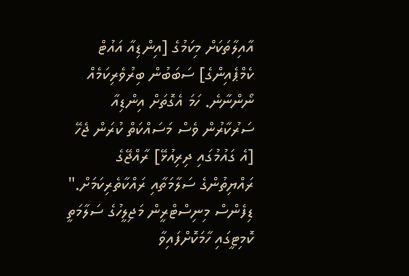އާއިލާތަކަށް މިކަމުގެ [އިންޑިއާ އައުޓް ކެމްޕެއިންގެ] ސަބަބުން ބިރުވެރިކަމެއް ނޯންނާނެ. ހަމަ އެގޮތަށް އިންޑިއާ ސަރުކާރުން ވެސް މަސައްކަތް ކުރަން ޖެހޭ [އެ ގައުމުގައި ދިރިއުޅޭ] ރާއްޖޭގެ ރައްޔިތުންގެ ސަލާމަތާއި ރައްކާތެރިކަމަށް."
ޑިފެންސް މިނިސްޓްރީން މަޖިލީހުގެ ސަލާމަތީ ކޮމިޓީގައި ހާމަކޮށްފައިވާ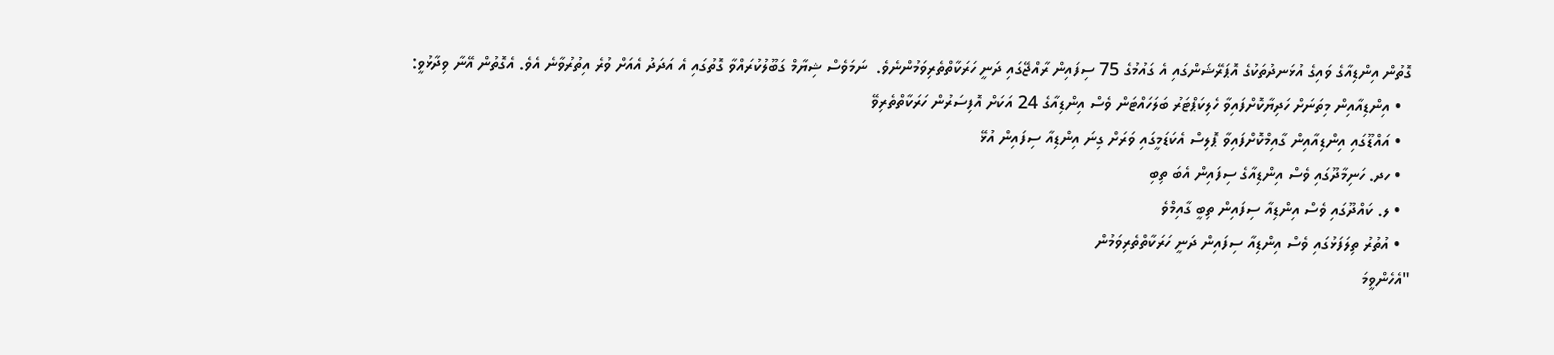ގޮތުން އިންޑިއާގެ ވައިގެ އުޅަނދުތަކުގެ އޮޕަރޭޝަންގައި އެ ގައުމުގެ 75 ސިފައިން ރާއްޖޭގައި ދަނީ ހަރަކާތްތެރިވަމުންނެވެ.  ނަމަވެސް ޝިޔާމް ގަބޫލުކުރައްވާ ގޮތުގައި އެ އަދަދު އެއަށް ވުރެ އިތުރުވާނެ އެވެ. އެގޮތުން އޭނާ ވިދާޅުވީ:
  • އިންޑިއާއިން މިތަނަށް ހަދިޔާކޮށްފައިވާ ހެލިކަޕްޓަރު ބަލަހައްޓަން ވެސް އިންޑިއާގެ 24 އަކަށް އޮފިސަރުން ހަރަކާތްތެރިވޭ
  • އައްޑޫގައި އިންޑިއާއިން ގާއިމްކޮށްފައިވާ ޕޮލިސް އެކަޑަމީގައި ވަރަށް ގިނަ އިންޑިއާ ސިފައިން އުޅޭ
  • ހދ. ހަނިމާދޫގައި ވެސް އިންޑިއާގެ ސިފައިން އެބަ ތިބި
  • ލ. ކައްދޫގައި ވެސް އިންޑިއާ ސިފައިން ތިބީ ގާއިމްވެ
  • އުތުރު ތިލަފަޅުގައި ވެސް އިންޑިއާ ސިފައިން ދަނީ ހަރަކާތްތެރިވަމުން
"އެހެންވީމަ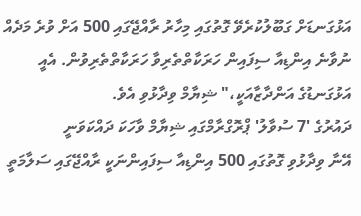އަޅުގަނޑަށް ގަބޫލުކުރެވޭ ގޮތުގައި މިހާރު ރާއްޖޭގައި 500 އަށް ވުރެ މަދެއް ނުވާނެ އިންޑިއާ ސިފައިން ހަރަކާތްތެރިވާ ހަރަކާތްތެރިވުން. އެއީ އަޅުގަނޑުގެ އަންދާޒާއަކީ،" ޝިޔާމް ވިދާޅުވި އެވެ.
ދައުރުގެ '7 ސުވާލު' ޕްރޮގްރާމްގައި ޝިޔާމް ވާހަކަ ދައްކަވަނީ
އޭނާ ވިދާޅުވި ގޮތުގައި 500 އިންޑިއާ ސިފައިންނަކީ ރާއްޖޭގައި ސަލާމަތީ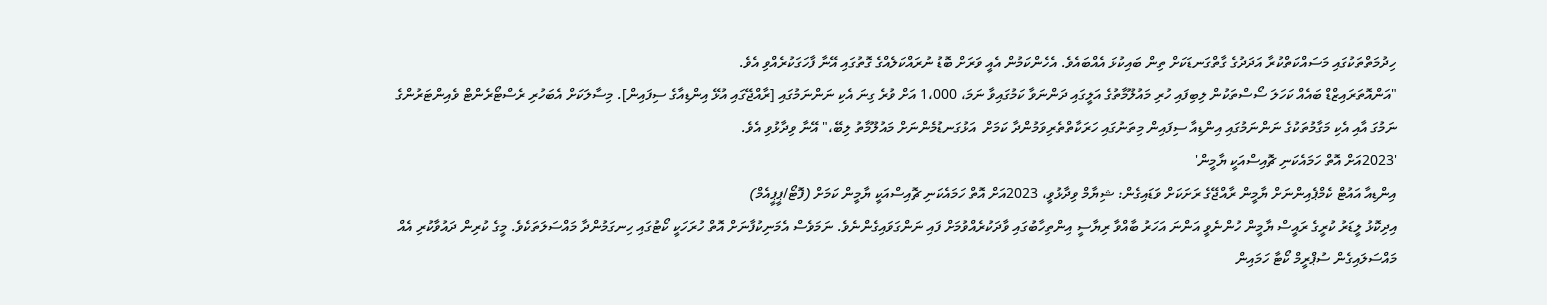ހިދުމަތްތަކުގައި މަސައްކަތްކުރާ އަދަދުގެ ގާތްގަނޑަކަށް ތިން ބައިކުޅަ އެއްބައެވެ. އެހެންކަމުން އެއީ ވަރަށް ބޮޑު ނުރައްކަލެއްގެ ގޮތުގައި އޭނާ ފާހަގަކުރެއްވި އެވެ.
"އަންއޮތަރައިޒްޑް ބައެއް ކަހަލަ ސޯސްތަކުން ލިބިފައި ހުރި މައުލޫމާތުގެ އަލީގައި ދަންނަވާ ކަމުގައިވާ ނަމަ، 1،000 އަށް ވުރެ ގިނަ އެކި ނަންނަމުގައި [ރާއްޖޭގައި އުޅޭ އިންޑިއާގެ ސިފައިން]. މިސާލަކަށް އެބަހުރި ރެސްޓޯރެންޓް ވެއިންޓަރުންގެ ނަމުގަ އާއި އެކި މަގާމުތަކުގެ ނަންނަމުގައި އިންޑިއާ ސިފައިން މިތަނުގައި ހަރަކާތްތެރިވަމުންދާ ކަމަށް  އަޅުގަނޑުމެންނަށް މައުލޫމާތު ލިބޭ،" އޭނާ ވިދާޅުވި އެވެ.
'2023އަށް އޮތް ހަމައެކަނި ޗޮއިސްއަކީ ޔާމީން'
އިންޑިއާ އައުޓް ކެމްޕެއިންނަށް ޔާމީން ރާއްޖޭގެ ރަށަކަށް ވަޑައިގެން: ޝިޔާމް ވިދާޅުވީ، 2023އަށް އޮތް ހަމައެކަނި ޗޮއިސްއަކީ ޔާމީން ކަމަށް (ފޮޓޯ/ޕީޕީއެމް)
އިދިކޮޅު ލީޑަރު ކުރީގެ ރައީސް ޔާމީން ހުންނެވީ އަންނަ އަހަރު ބާއްވާ ރިޔާސީ އިންތިހާބުގައި ވާދަކުރެއްވުމަށް ފައި ނަންގަވައިގެންނެވެ. ނަމަވެސް އެމަނިކުފާނަށް އޮތް ހުރަހަކީ ކޯޓުގައި ހިނގަމުންދާ މައްސަލަތަކެވެ. މީގެ ކުރިން ދައުވާކުރި އެއް މައްސަލައިގެން ސުޕްރީމް ކޯޓާ ހަމައިން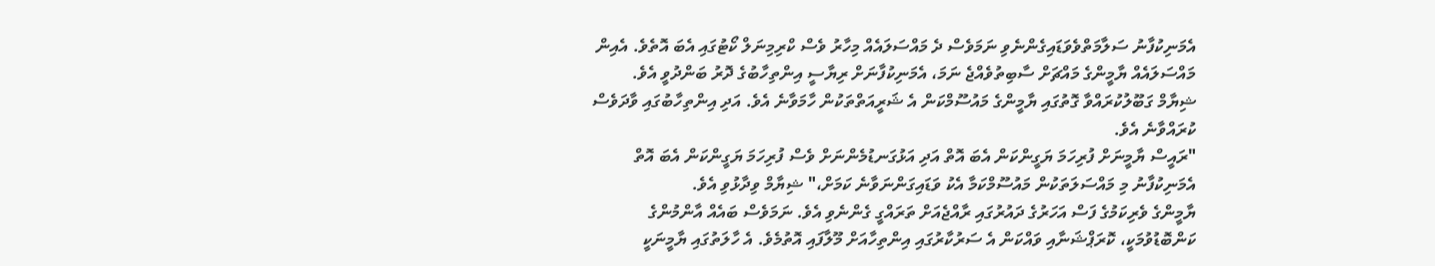އެމަނިކުފާނު ސަލާމަތްވެވަޑައިގެންނެވި ނަމަވެސް ދެ މައްސަލައެއް މިހާރު ވެސް ކްރިމިނަލް ކޯޓުގައި އެބަ އޮތެވެ. އެއިން މައްސަލައެއް ޔާމީންގެ މައްޗަށް ސާބިތުވެއްޖެ ނަމަ، އެމަނިކުފާނަށް ރިޔާސީ އިންތިހާބުގެ ދޮރު ބަންދުވީ އެވެ.
ޝިޔާމް ގަބޫލުކުރައްވާ ގޮތުގައި ޔާމީންގެ މައުސޫމްކަން އެ ޝަރީއަތްތަކުން ހާމަވާނެ އެވެ. އަދި އިންތިހާބުގައި ވާދަވެސް ކުރައްވާނެ އެވެ.
"ރައީސް ޔާމީނަށް ފުރިހަމަ ޔަގީންކަން އެބަ އޮތް އަދި އަޅުގަނޑުމެންނަށް ވެސް ފުރިހަމަ ޔަގީންކަން އެބަ އޮތް އެމަނިކުފާނު މި މައްސަލަތަކުން މައުސޫމްކަމާ އެކު ވަޑައިގަންނަވާނެ ކަމަށް،" ޝިޔާމް ވިދާޅުވި އެވެ.
ޔާމީންގެ ވެރިކަމުގެ ފަސް އަހަރުގެ ދައުރުގައި ރާއްޖެއަށް ތަރައްގީ ގެންނެވި އެވެ. ނަމަވެސް ބައެއް އާންމުންގެ ކަންބޮޑުވުމަކީ، ކޮރަޕްޝަނާއި ވައްކަން އެ ސަރުކާރުގައި އިންތިހާއަށް މޫލާފައި އޮތުމެވެ. އެ ހާލަތުގައި ޔާމީނަކީ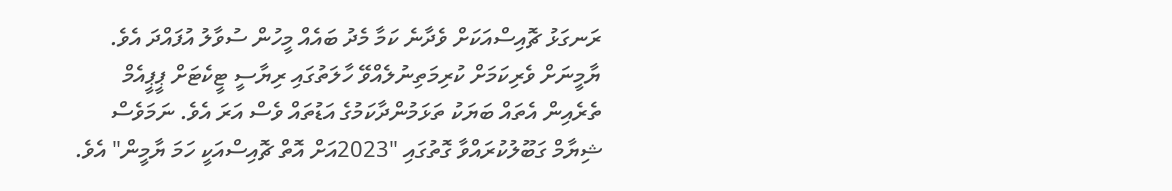ރަނގަޅު ޗޮއިސްއަކަށް ވެދާނެ ކަމާ މެދު ބައެއް މީހުން ސުވާލު އުފައްދަ އެވެ. ޔާމީނަށް ވެރިކަމަށް ކުރިމަތިނުލެއްވޭ ހާލަތުގައި ރިޔާސީ ޓީކެޓަށް ޕީޕީއެމް ތެރެއިން އެތައް ބަޔަކު ތަޅަމުންދާކަމުގެ އަޑުތައް ވެސް އަރަ އެވެ. ނަމަވެސް ޝިޔާމް ގަބޫލުކުރައްވާ ގޮތުގައި "2023އަށް އޮތް ޗޮއިސްއަކީ ހަމަ ޔާމީން" އެވެ.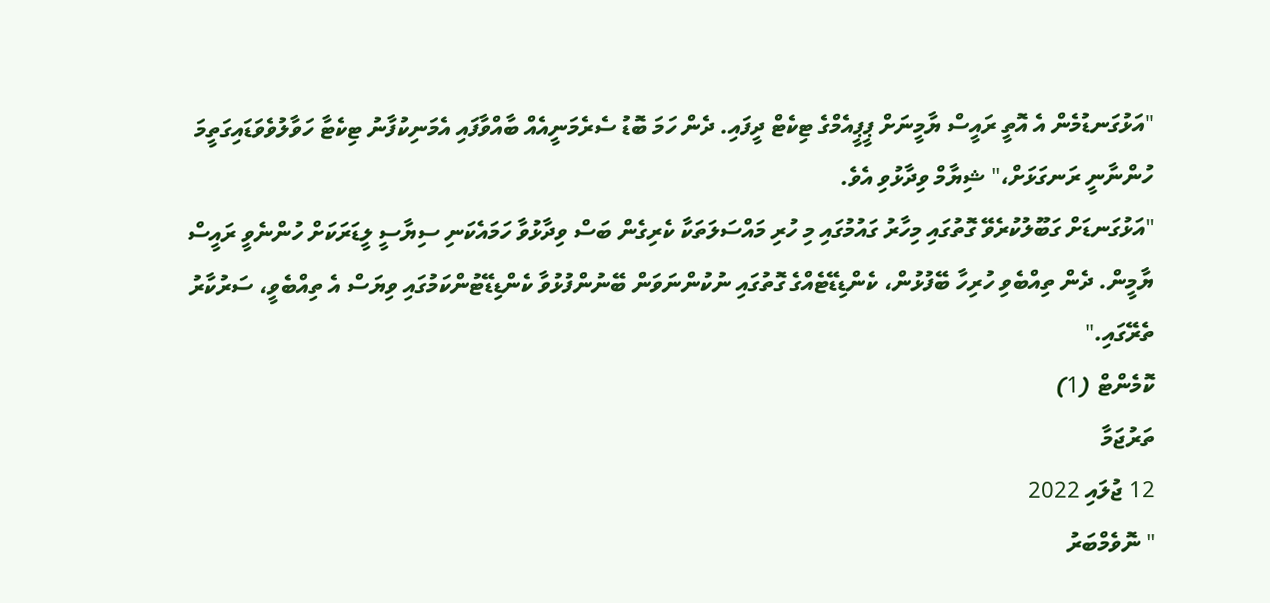"އަޅުގަނޑުމެން އެ އޮތީ ރައީސް ޔާމީނަށް ޕީޕީއެމްގެ ޓިކެޓް ދީފައި. ދެން ހަމަ ބޮޑު ސެރެމަނީއެއް ބާއްވާފައި އެމަނިކުފާނު ޓިކެޓާ ހަވާލުވެވަޑައިގަތީމަ ހުންނާނީ ރަނގަޅަށް،" ޝިޔާމް ވިދާޅުވި އެވެ.
"އަޅުގަނޑަށް ގަބޫލުކުރެވޭ ގޮތުގައި މިހާރު ގައުމުގައި މި ހުރި މައްސަލަތަކާ ކެރިގެން ބަސް ވިދާޅުވާ ހަމައެކަނި ސިޔާސީ ލީޑަރަކަށް ހުންނެވީ ރައީސް ޔާމީން. ދެން ތިއްބެވި ހުރިހާ ބޭފުޅުން، ކެންޑިޑޭޓެއްގެ ގޮތުގައި ނުކުންނަވަން ބޭނުންފުޅުވާ ކެންޑިޑޭޓުންކަމުގައި ވިޔަސް އެ ތިއްބެވީ، ސަރުކާރު ތެރޭގައި."
ކޮމެންޓް (1)
ތަރުޖަމާ
12 ޖުލައި 2022
" ނޮވެމްބަރު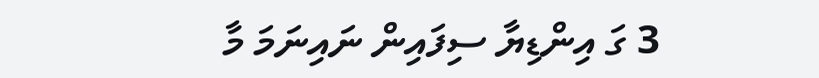3 ގަ އިންޑިޔާ ސިފައިން ނައިނަމަ މާ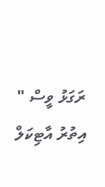ރަގަޅު ވީސް "
އިތުރު އާޓިކަލް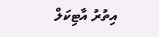އިތުރު އާޓިކަލް